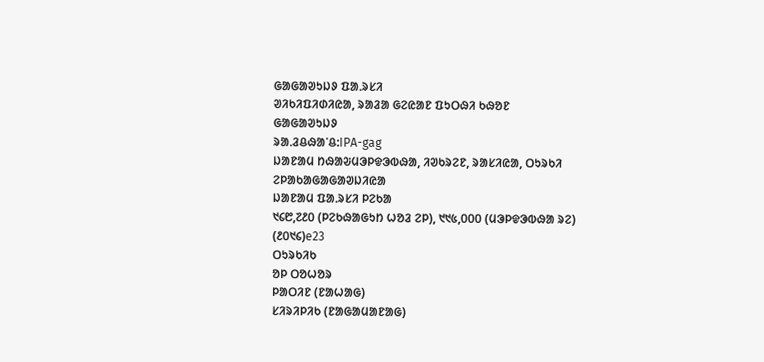ᱜᱟᱜᱟᱣᱩᱡᱽ ᱯᱟᱹᱨᱥᱤ
ᱣᱤᱠᱤᱯᱤᱰᱤᱭᱟ, ᱨᱟᱲᱟ ᱜᱮᱭᱟᱱ ᱯᱩᱛᱷᱤ ᱠᱷᱚᱱ
ᱜᱟᱜᱟᱣᱩᱡᱽ
ᱨᱟᱹᱲᱪᱷᱟᱸᱪ:IPA-gag
ᱡᱟᱱᱟᱢ ᱴᱷᱟᱶᱢᱳᱞᱫᱳᱵᱷᱟ, ᱤᱣᱠᱨᱮᱱ, ᱨᱟᱥᱤᱭᱟ, ᱛᱩᱨᱠᱤ
ᱮᱞᱟᱠᱟᱜᱟᱜᱟᱣᱡᱤᱭᱟ
ᱡᱟᱱᱟᱢ ᱯᱟᱹᱨᱥᱤ ᱞᱮᱠᱟ
᱑᱔᱘,᱗᱒᱐ (ᱞᱮᱠᱷᱟᱜᱩᱴ ᱦᱚᱲ ᱮᱞ), ᱑᱑᱕,᱐᱐᱐ (ᱢᱳᱞᱫᱳᱵᱷᱟ ᱨᱮ) (᱒᱐᱑᱔)e23
ᱛᱩᱨᱠᱤᱠ
ᱚᱞ ᱛᱚᱦᱚᱨ
ᱞᱟᱛᱤᱱ (ᱱᱟᱦᱟᱜ)
ᱥᱤᱨᱤᱞᱤᱠ (ᱱᱟᱜᱟᱢᱟᱱᱟᱜ)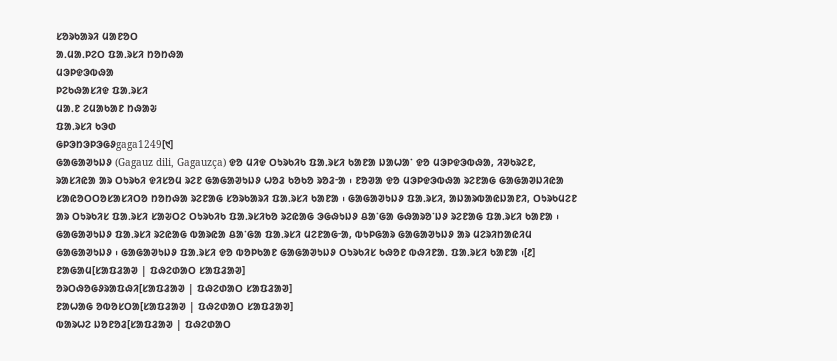ᱥᱚᱨᱠᱟᱨᱤ ᱢᱟᱱᱚᱛ
ᱟᱹᱢᱟᱹᱞᱮᱛ ᱯᱟᱹᱨᱥᱤ ᱴᱚᱴᱷᱟ
ᱢᱳᱞᱫᱳᱵᱷᱟ
ᱞᱮᱠᱷᱟᱥᱤᱫ ᱯᱟᱹᱨᱥᱤ
ᱢᱟᱹᱱ ᱮᱢᱟᱠᱟᱱ ᱴᱷᱟᱶ
ᱯᱟᱹᱨᱥᱤ ᱠᱳᱰ
ᱜᱞᱳᱴᱳᱞᱳᱜᱽgaga1249[᱑]
ᱜᱟᱜᱟᱣᱩᱡᱽ (Gagauz dili, Gagauzça) ᱫᱚ ᱢᱤᱫ ᱛᱩᱨᱠᱤᱠ ᱯᱟᱹᱨᱥᱤ ᱠᱟᱱᱟ ᱡᱟᱦᱟᱸ ᱫᱚ ᱢᱳᱞᱫᱳᱵᱷᱟ, ᱤᱣᱠᱨᱮᱱ, ᱨᱟᱥᱤᱭᱟ ᱟᱨ ᱛᱩᱨᱠᱤ ᱫᱤᱥᱚᱢ ᱨᱮᱱ ᱜᱟᱜᱟᱣᱩᱡᱽ ᱦᱚᱲ ᱠᱚᱠᱚ ᱨᱚᱲᱼᱟ ᱾ ᱱᱚᱣᱟ ᱫᱚ ᱢᱳᱞᱫᱳᱵᱷᱟ ᱨᱮᱱᱟᱜ ᱜᱟᱜᱟᱣᱡᱤᱭᱟ ᱥᱟᱭᱚᱛᱛᱚᱥᱟᱥᱤᱛᱚ ᱴᱚᱴᱷᱟ ᱨᱮᱱᱟᱜ ᱥᱚᱨᱠᱟᱨᱤ ᱯᱟᱹᱨᱥᱤ ᱠᱟᱱᱟ ᱾ ᱜᱟᱜᱟᱣᱩᱡᱽ ᱯᱟᱹᱨᱥᱤ, ᱟᱡᱟᱨᱵᱟᱭᱡᱟᱱᱤ, ᱛᱩᱨᱠᱢᱮᱱ ᱟᱨ ᱛᱩᱨᱠᱤᱥ ᱯᱟᱹᱨᱥᱤ ᱥᱟᱶᱛᱮ ᱛᱩᱨᱠᱤᱠ ᱯᱟᱹᱨᱥᱤᱠᱚ ᱨᱮᱭᱟᱜ ᱳᱜᱷᱩᱡᱽ ᱪᱟᱸᱜᱟ ᱜᱷᱟᱨᱚᱸᱡᱽ ᱨᱮᱱᱟᱜ ᱯᱟᱹᱨᱥᱤ ᱠᱟᱱᱟ ᱾ ᱜᱟᱜᱟᱣᱩᱡᱽ ᱯᱟᱹᱨᱥᱤ ᱨᱮᱭᱟᱜ ᱵᱟᱨᱭᱟ ᱪᱟᱸᱜᱟ ᱯᱟᱹᱨᱥᱤ ᱢᱮᱱᱟᱜᱼᱟ, ᱵᱩᱞᱜᱟᱨ ᱜᱟᱜᱟᱣᱩᱡᱽ ᱟᱨ ᱢᱮᱨᱤᱴᱟᱭᱤᱢ ᱜᱟᱜᱟᱣᱩᱡᱽ ᱾ ᱜᱟᱜᱟᱣᱩᱡᱽ ᱯᱟᱹᱨᱥᱤ ᱫᱚ ᱵᱚᱞᱠᱟᱱ ᱜᱟᱜᱟᱣᱩᱡᱽ ᱛᱩᱨᱠᱤᱥ ᱠᱷᱚᱱ ᱵᱷᱤᱱᱟᱹ ᱯᱟᱹᱨᱥᱤ ᱠᱟᱱᱟ ᱾[᱒]
ᱱᱟᱜᱟᱢ[ᱥᱟᱯᱲᱟᱣ | ᱯᱷᱮᱰᱟᱛ ᱥᱟᱯᱲᱟᱣ]
ᱚᱨᱛᱷᱚᱜᱽᱨᱟᱯᱷᱤ[ᱥᱟᱯᱲᱟᱣ | ᱯᱷᱮᱰᱟᱛ ᱥᱟᱯᱲᱟᱣ]
ᱱᱟᱦᱟᱜ ᱚᱵᱚᱥᱛᱟ[ᱥᱟᱯᱲᱟᱣ | ᱯᱷᱮᱰᱟᱛ ᱥᱟᱯᱲᱟᱣ]
ᱵᱟᱨᱦᱮ ᱡᱚᱱᱚᱲ[ᱥᱟᱯᱲᱟᱣ | ᱯᱷᱮᱰᱟᱛ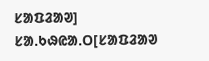ᱥᱟᱯᱲᱟᱣ]
ᱥᱟᱹᱠᱷᱭᱟᱹᱛ[ᱥᱟᱯᱲᱟᱣ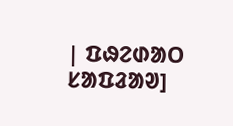| ᱯᱷᱮᱰᱟᱛ ᱥᱟᱯᱲᱟᱣ]